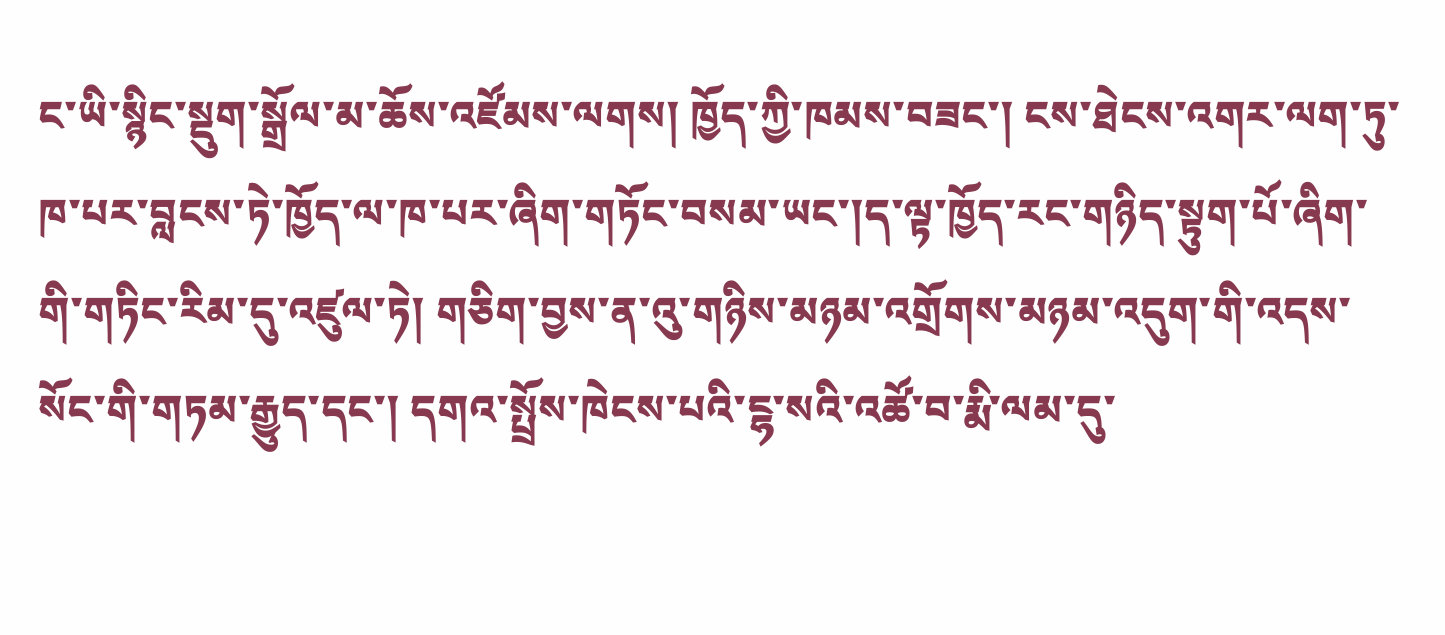ང་ཡི་སྙིང་སྡུག་སྒྲོལ་མ་ཆོས་འཛོམས་ལགས། ཁྱོད་ཀྱི་ཁམས་བཟང་། ངས་ཐེངས་འགར་ལག་ཏུ་ཁ་པར་བླངས་ཏེ་ཁྱོད་ལ་ཁ་པར་ཞིག་གཏོང་བསམ་ཡང་།ད་ལྟ་ཁྱོད་རང་གཉིད་སྟུག་པོ་ཞིག་གི་གཏིང་རིམ་དུ་འཛུལ་ཏེ། གཅིག་བྱས་ན་འུ་གཉིས་མཉམ་འགྲོགས་མཉམ་འདུག་གི་འདས་སོང་གི་གཏམ་རྒྱུད་དང་། དགའ་སྤྲོས་ཁེངས་པའི་ངྷ་སའི་འཚོ་བ་རྨི་ལམ་དུ་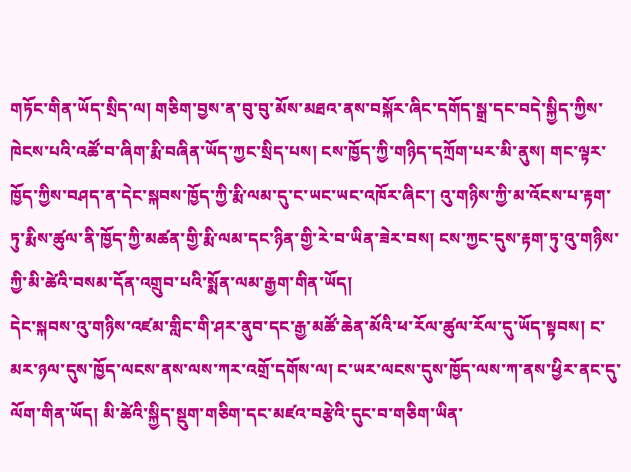གཏོང་གིན་ཡོད་སྲིད་ལ། གཅིག་བྱས་ན་བུ་བུ་མོས་མཐའ་ནས་བསྐོར་ཞིང་དགོད་སྒྲ་དང་བདེ་སྐྱིད་ཀྱིས་ཁེངས་པའི་འཚོ་བ་ཞིག་རྨི་བཞིན་ཡོད་ཀྱང་སྲིད་པས། ངས་ཁྱོད་ཀྱི་གཉིད་དཀྲོག་པར་མི་ནུས། གང་ལྟར་ཁྱོད་ཀྱིས་བཤད་ན་དེང་སྐབས་ཁྱོད་ཀྱི་རྨི་ལམ་དུ་ང་ཡང་ཡང་འཁོར་ཞིང་། འུ་གཉིས་ཀྱི་མ་འོངས་པ་རྟག་ཏུ་རྨིས་ཚུལ་ནི་ཁྱོད་ཀྱི་མཚན་གྱི་རྨི་ལམ་དང་ཉིན་གྱི་རེ་བ་ཡིན་ཟེར་བས། ངས་ཀྱང་དུས་རྟག་ཏུ་འུ་གཉིས་ཀྱི་མི་ཚེའི་བསམ་དོན་འགྲུབ་པའི་སྨོན་ལམ་རྒྱག་གིན་ཡོད།
དེང་སྐབས་འུ་གཉིས་འཛམ་གླིང་གི་ཤར་ནུབ་དང་རྒྱ་མཚོ་ཆེན་མོའི་ཕ་རོལ་ཚུལ་རོལ་དུ་ཡོད་སྟབས། ང་མར་ཉལ་དུས་ཁྱོད་ལངས་ནས་ལས་ཀར་འགྲོ་དགོས་ལ། ང་ཡར་ལངས་དུས་ཁྱོད་ལས་ཀ་ནས་ཕྱིར་ནང་དུ་ལོག་གིན་ཡོད། མི་ཚེའི་སྐྱིད་སྡུག་གཅིག་དང་མཛའ་བརྩེའི་དུང་བ་གཅིག་ཡིན་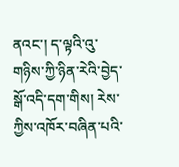ནའང་། ད་ལྟའི་འུ་གཉིས་ཀྱི་ཉིན་རེའི་བྱེད་སྒོ་འདི་དག་གིས། རེས་ཀྱིས་འཁོར་བཞིན་པའི་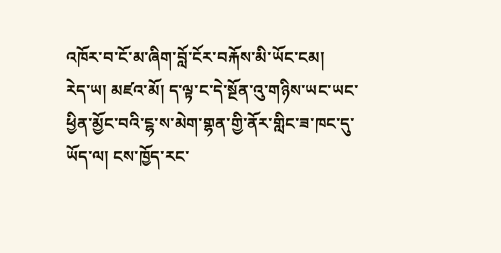འཁོར་བ་ངོ་མ་ཞིག་བློ་ངོར་བརྐོས་མི་ཡོང་ངམ།
རེད་ཡ། མཛའ་མོ། ད་ལྟ་ང་དེ་སྔོན་འུ་གཉིས་ཡང་ཡང་ཕྱིན་མྱོང་བའི་ངྷ་ས་མེག་གྷན་གྱི་ནོར་གླིང་ཟ་ཁང་དུ་ཡོད་ལ། ངས་ཁྱོད་རང་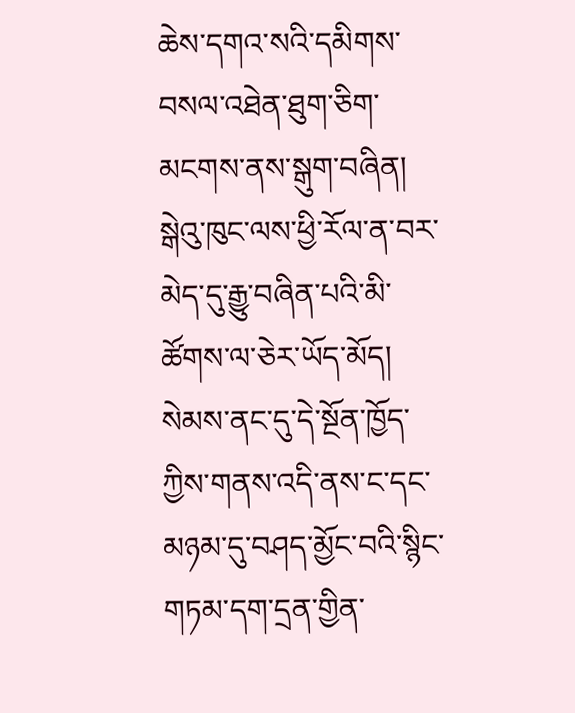ཆེས་དགའ་སའི་དམིགས་བསལ་འཐེན་ཐུག་ཅིག་མངགས་ནས་སྒུག་བཞིན། སྒེའུ་ཁུང་ལས་ཕྱི་རོལ་ན་བར་མེད་དུ་རྒྱུ་བཞིན་པའི་མི་ཚོགས་ལ་ཅེར་ཡོད་མོད། སེམས་ནང་དུ་དེ་སྔོན་ཁྱོད་ཀྱིས་གནས་འདི་ནས་ང་དང་མཉམ་དུ་བཤད་མྱོང་བའི་སྙིང་གཏམ་དག་དྲན་གྱིན་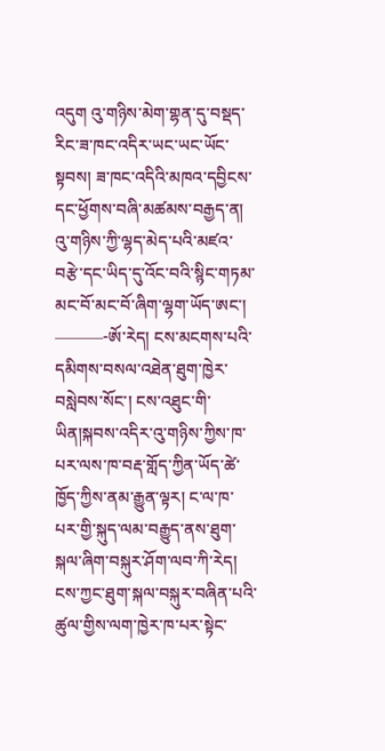འདུག འུ་གཉིས་མེག་གྷན་དུ་བསྡད་རིང་ཟ་ཁང་འདིར་ཡང་ཡང་ཡོང་སྟབས། ཟ་ཁང་འདིའི་མཁའ་དབྱིངས་དང་ཕྱོགས་བཞི་མཚམས་བརྒྱད་ན། འུ་གཉིས་ཀྱི་ལྷད་མེད་པའི་མཛའ་བརྩེ་དང་ཡིད་དུ་འོང་བའི་སྙིང་གཏམ་མང་བོ་མང་བོ་ཞིག་ལྷག་ཡོད་ཨང་།
———-ཨོ་རེད། ངས་མངགས་པའི་དམིགས་བསལ་འཐེན་ཐུག་ཁྱེར་བསླེབས་སོང་། ངས་འཐུང་གི་ཡིན།སྐབས་འདིར་འུ་གཉིས་ཀྱིས་ཁ་པར་ལས་ཁ་བརྡ་གློད་ཀྱིན་ཡོད་ཚེ་ཁྱོད་ཀྱིས་ནམ་རྒྱུན་ལྟར། ང་ལ་ཁ་པར་གྱི་སྐུད་ལམ་བརྒྱུད་ནས་ཐུག་སྐལ་ཞིག་བསྐུར་ཤོག་ལབ་ཀི་རེད། ངས་ཀྱང་ཐུག་སྐལ་བསྐུར་བཞིན་པའི་ཚུལ་གྱིས་ལག་ཁྱེར་ཁ་པར་སྟེང་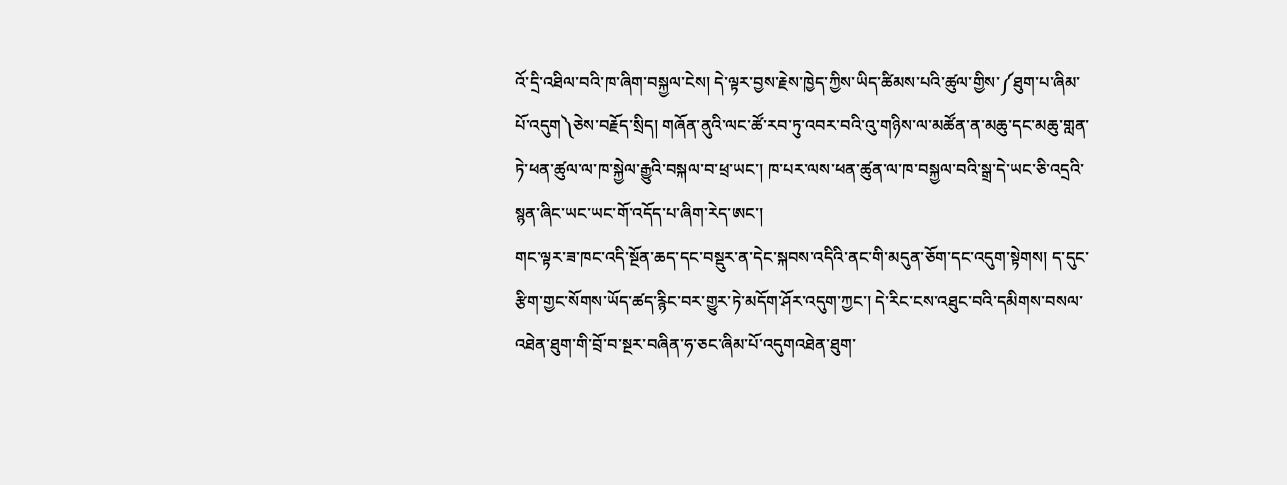འོ་དྲི་འཐིལ་བའི་ཁ་ཞིག་བསྐྱལ་ངེས། དེ་ལྟར་བྱས་རྗེས་ཁྱེད་ཀྱིས་ཡིད་ཚིམས་པའི་ཚུལ་གྱིས་༼ཐུག་པ་ཞིམ་པོ་འདུག༽ཅེས་བརྗོད་སྲིད། གཞོན་ནུའི་ལང་ཚོ་རབ་ཏུ་འབར་བའི་འུ་གཉིས་ལ་མཚོན་ན་མཆུ་དང་མཆུ་གླན་ཏེ་ཕན་ཚུལ་ལ་ཁ་སྐྱེལ་རྒྱུའི་བསྐལ་བ་ཕྲ་ཡང་། ཁ་པར་ལས་ཕན་ཚུན་ལ་ཁ་བསྐྱལ་བའི་སྒྲ་དེ་ཡང་ཅི་འདྲའི་སྙན་ཞིང་ཡང་ཡང་གོ་འདོད་པ་ཞིག་རེད་ཨང་།
གང་ལྟར་ཟ་ཁང་འདི་སྔོན་ཆད་དང་བསྡུར་ན་དེང་སྐབས་འདིའི་ནང་གི་མདུན་ཅོག་དང་འདུག་སྟེགས། ད་དུང་རྩིག་གྱང་སོགས་ཡོད་ཚད་རྙིང་བར་གྱུར་ཏེ་མདོག་ཤོར་འདུག་ཀྱང་། དེ་རིང་ངས་འཐུང་བའི་དམིགས་བསལ་འཐེན་ཐུག་གི་བྲོ་བ་སྔར་བཞིན་ཧ་ཅང་ཞིམ་པོ་འདུགའཐེན་ཐུག་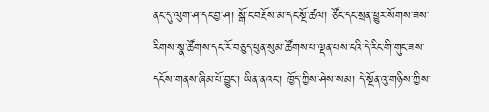ནང་དུ་ལུག་ཤ་དང་བྱ་ཤ། སྒོ་ང་བརྔོས་མ་དང་སྔོ་ཚལ། ཙོང་དང་སྲན་ཕྱུར་སོགས་ཟས་རིགས་སྣ་ཚོགས་དང་རོ་བཅུད་ཕུན་སུམ་ཚོགས་པ་ལྡན་པས་ངའི་དེ་རིང་གི་གུང་ཟས་དངོས་གནས་ཞིམ་པོ་བྱུང་། ཡིན་ནའང་། ཁྱོད་ཀྱིས་ཤེས་སམ། དེ་སྔོན་འུ་གཉིས་ཀྱིས་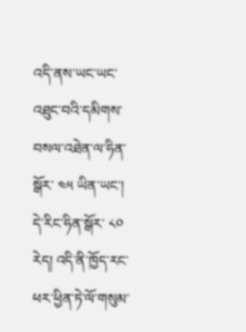འདི་ནས་ཡང་ཡང་འཐུང་བའི་དམིགས་བསལ་འཐེན་ལ་ཧིན་སྒོར་ ༤༥ ཡིན་ཡང་། དེ་རིང་ཧིན་སྒོར་ ༨༠ རེད། འདི་ནི་ཁྱོད་རང་ཕར་ཕྱིན་ཏེ་ལོ་གསུམ་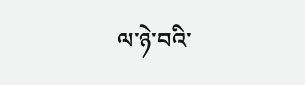ལ་ཉེ་བའི་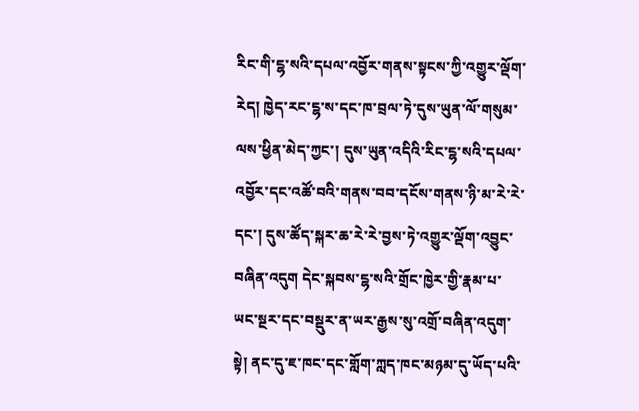རིང་གི་ངྷ་སའི་དཔལ་འབྱོར་གནས་སྟངས་ཀྱི་འགྱུར་ལྡོག་རེད། ཁྱེད་རང་ངྷ་ས་དང་ཁ་བྲལ་ཏེ་དུས་ཡུན་ལོ་གསུམ་ལས་ཕྱིན་མེད་ཀྱང་། དུས་ཡུན་འདིའི་རིང་ངྷ་སའི་དཔལ་འབྱོར་དང་འཚོ་བའི་གནས་བབ་དངོས་གནས་ཉི་མ་རེ་རེ་དང་། དུས་ཚོད་སྐར་ཆ་རེ་རེ་བྱས་ཏེ་འགྱུར་ལྡོག་འབྱུང་བཞིན་འདུག དེང་སྐབས་ངྷ་སའི་གྲོང་ཁྱེར་གྱི་རྣམ་པ་ཡང་སྔར་དང་བསྡུར་ན་ཡར་རྒྱས་སུ་འགྲོ་བཞིན་འདུག་སྟེ། ནང་དུ་ཇ་ཁང་དང་གློག་ཀླད་ཁང་མཉམ་དུ་ཡོད་པའི་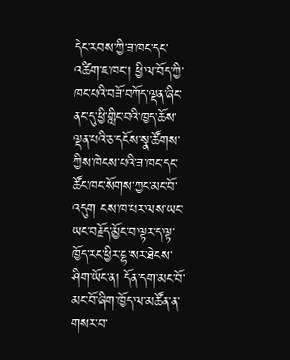དེང་རབས་ཀྱི་ཟ་ཁང་དང་འཚིག་ཇ་ཁང་། ཕྱི་ལ་བོད་ཀྱི་ཁང་པའི་བཟོ་བཀོད་ལྡན་ཞིང་ནང་དུ་ཕྱི་གླིང་བའི་ཁྱད་ཆོས་ལྡན་པའི་ཅ་དངོས་སྣ་ཚོགས་ཀྱིས་ཁེངས་པའི་ཟ་ཁང་དང་ཚོང་ཁང་སོགས་ཀྱང་མང་བོ་འདུག ངས་ཁ་པར་ལས་ཡང་ཡང་བརྗོད་མྱོང་བ་ལྟར་ད་ལྟ་ཁྱོད་རང་ཕྱིར་ངྷ་སར་ཐེངས་ཤིག་ཡོང་ན། དོན་དག་མང་བོ་མང་བོ་ཞིག་ཁྱོད་ལ་མཚོན་ན་གསར་བ་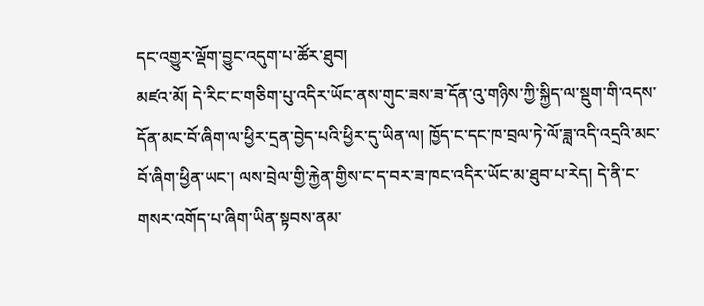དང་འགྱུར་ལྡོག་བྱུང་འདུག་པ་ཚོར་ཐུབ།
མཛའ་མོ། དེ་རིང་ང་གཅིག་པུ་འདིར་ཡོང་ནས་གུང་ཟས་ཟ་དོན་འུ་གཉིས་ཀྱི་སྐྱིད་ལ་སྡུག་གི་འདས་དོན་མང་བོ་ཞིག་ལ་ཕྱིར་དྲན་བྱེད་པའི་ཕྱིར་དུ་ཡིན་ལ། ཁྱོད་ང་དང་ཁ་བྲལ་ཏེ་ལོ་ཟླ་འདི་འདྲའི་མང་བོ་ཞིག་ཕྱིན་ཡང་། ལས་བྲེལ་གྱི་རྐྱེན་གྱིས་ང་ད་བར་ཟ་ཁང་འདིར་ཡོང་མ་ཐུབ་པ་རེད། དེ་ནི་ང་གསར་འགོད་པ་ཞིག་ཡིན་སྟབས་ནམ་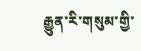རྒྱུན་རི་གསུམ་གྱི་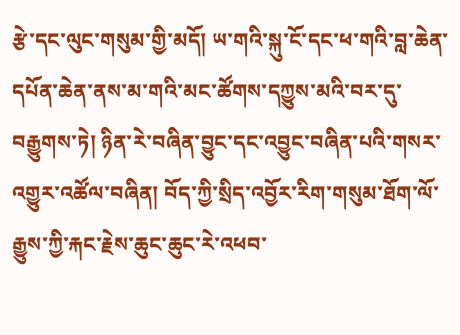རྩེ་དང་ལུང་གསུམ་གྱི་མདོ། ཡ་གའི་སྐུ་ངོ་དང་ཕ་གའི་བླ་ཆེན་དཔོན་ཆེན་ནས་མ་གའི་མང་ཚོགས་དཀྱུས་མའི་བར་དུ་བརྒྱུགས་ཏེ། ཉིན་རེ་བཞིན་བྱུང་དང་འབྱུང་བཞིན་པའི་གསར་འགྱུར་འཚོལ་བཞིན། བོད་ཀྱི་སྲིད་འབྱོར་རིག་གསུམ་ཐོག་ལོ་རྒྱུས་ཀྱི་རྐང་རྗེས་ཆུང་ཆུང་རེ་འཕབ་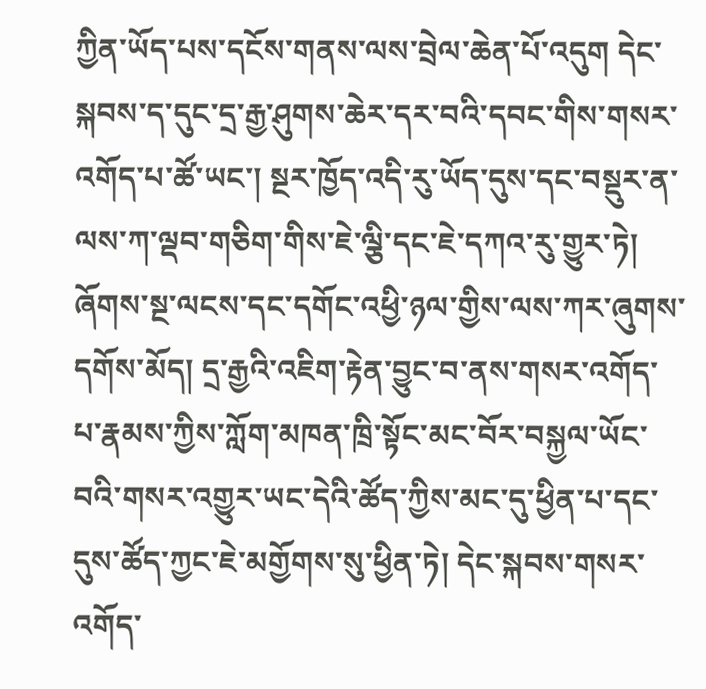ཀྱིན་ཡོད་པས་དངོས་གནས་ལས་བྲེལ་ཆེན་པོ་འདུག དེང་སྐབས་ད་དུང་དྲ་རྒྱ་ཤུགས་ཆེར་དར་བའི་དབང་གིས་གསར་འགོད་པ་ཚོ་ཡང་། སྔར་ཁྱོད་འདི་རུ་ཡོད་དུས་དང་བསྡུར་ན་ལས་ཀ་ལྡབ་གཅིག་གིས་ཇེ་ལྕི་དང་ཇེ་དཀའ་རུ་གྱུར་ཏེ། ཞོགས་སྔ་ལངས་དང་དགོང་འཕྱི་ཉལ་གྱིས་ལས་ཀར་ཞུགས་དགོས་མོད། དྲ་རྒྱའི་འཇིག་རྟེན་བྱུང་བ་ནས་གསར་འགོད་པ་རྣམས་ཀྱིས་ཀློག་མཁན་ཁྲི་སྟོང་མང་བོར་བསྐྱལ་ཡོང་བའི་གསར་འགྱུར་ཡང་དེའི་ཚོད་ཀྱིས་མང་དུ་ཕྱིན་པ་དང་དུས་ཚོད་ཀྱང་ཇེ་མགྱོགས་སུ་ཕྱིན་ཏེ། དེང་སྐབས་གསར་འགོད་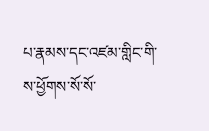པ་རྣམས་དང་འཛམ་གླིང་གི་ས་ཕྱོགས་སོ་སོ་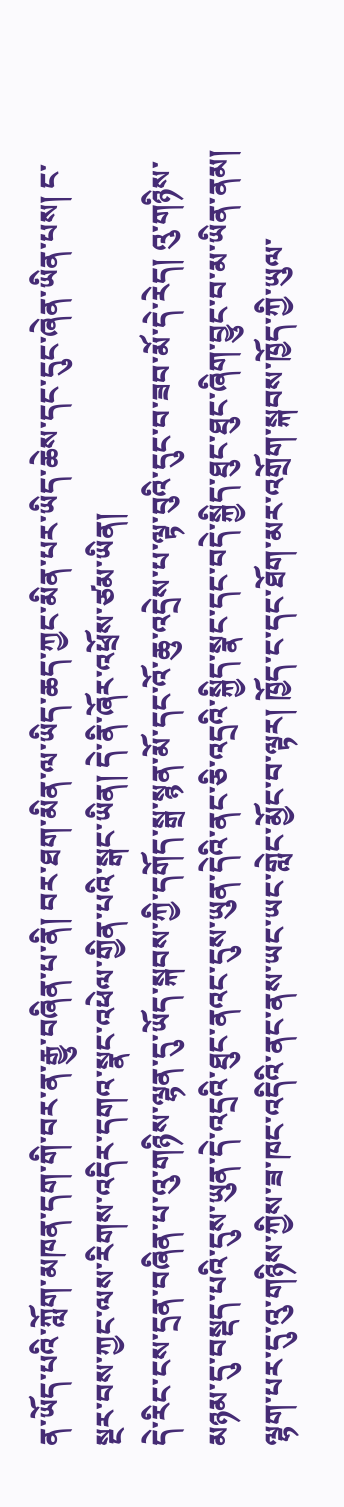ན་ཡོད་པའི་ཀློག་མཁན་དག་གི་བར་ན་རྒྱུ་བཞིན་པ་ནི། བར་ཐག་མིན་ལ་ཡིད་ཆད་ཀྱང་མིན་པར་ཡིད་ཆེས་དང་དུང་ཞེན་ཡིན་པས། ང་སྔར་བས་ཀྱང་ལས་རིགས་འདིར་དགའ་སྣང་འཕེལ་གྱིན་པའི་སྒང་ཡིན། དེ་ནི་ཞོར་འཕྲོས་ཙམ་ཡིན།
དེ་རིང་ངས་དྲན་བཞིན་པ་འུ་གཉིས་ལྷན་དུ་ཡོད་སྐབས་ཀྱི་དགོད་སྒྲ་སྙན་མོ་དང་འོ་ཆུ་འདྲེས་པ་ལྟ་བུའི་དུང་བ་ཟབ་མོ་དེ་རེད། འུ་གཉིས་མཉམ་དུ་བསྡད་པའི་དུས་ཡུན་དེ་འདྲའི་ཐུང་ནའང་དུས་ཡུན་དེའི་ནང་ཅི་འདྲའི་སྐྱིད་སྣང་དང་བདེ་སྐྱིད་ཐུང་ཐུང་ཞིག་བྱུང་བ་མ་ཡིན་ནམ། ལྷག་པར་དུ་འུ་གཉིས་ཀྱིས་ཟ་ཁང་འདིའི་ནང་ནས་ཡང་ཡང་གླེང་མྱོང་བ་ལྟར། ཁྱོད་ང་དང་ཐོག་མར་འགྲོག་སྐབས་ཁྱོད་ཀྱི་ཡུལ་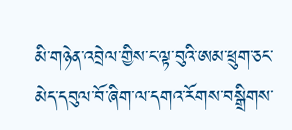མི་གཉེན་འབྲེལ་གྱིས་ང་ལྟ་བུའི་ཨམ་ཕྲུག་ཅང་མེད་དབུལ་བོ་ཞིག་ལ་དགའ་རོགས་བསྒྲིགས་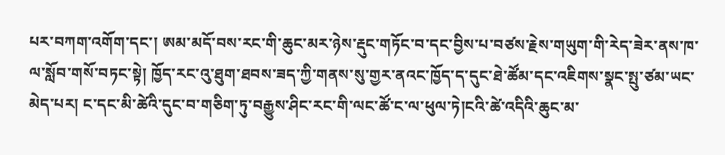པར་བཀག་འགོག་དང་། ཨམ་མདོ་བས་རང་གི་ཆུང་མར་ཉེས་རྡུང་གཏོང་བ་དང་བྱིས་པ་བཙས་རྗེས་གཡུག་གི་རེད་ཟེར་ནས་ཁ་ལ་སློབ་གསོ་བཏང་སྟེ། ཁྱོད་རང་འུ་ཐུག་ཐབས་ཟད་ཀྱི་གནས་སུ་གྱར་ནའང་ཁྱོད་ད་དུང་ཐེ་ཚོམ་དང་འཇིགས་སྣང་སྤུ་ཙམ་ཡང་མེད་པར། ང་དང་མི་ཚེའི་དུང་བ་གཅིག་ཏུ་བརྒྱུས་ཤིང་རང་གི་ལང་ཚོ་ང་ལ་ཕུལ་ཏེ།ངའི་ཚེ་འདིའི་ཆུང་མ་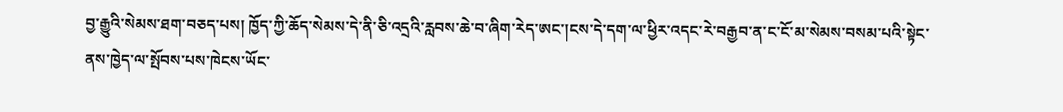བྱ་རྒྱུའི་སེམས་ཐག་བཅད་པས། ཁྱོད་ཀྱི་ཆོད་སེམས་དེ་ནི་ཅི་འདྲའི་རླབས་ཆེ་བ་ཞིག་རེད་ཨང་།ངས་དེ་དག་ལ་ཕྱིར་འདང་རེ་བརྒྱབ་ན་ང་ངོ་མ་སེམས་བསམ་པའི་སྟེང་ནས་ཁྱེད་ལ་སྤོབས་པས་ཁེངས་ཡོང་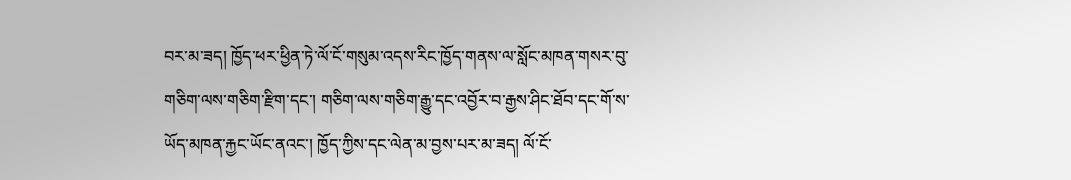བར་མ་ཟད། ཁྱོད་ཕར་ཕྱིན་ཏེ་ལོ་ངོ་གསུམ་འདས་རིང་ཁྱོད་གནས་ལ་སློང་མཁན་གསར་བུ་གཅིག་ལས་གཅིག་རྫིག་དང་། གཅིག་ལས་གཅིག་རྒྱུ་དང་འབྱོར་བ་རྒྱས་ཤིང་ཐོབ་དང་གོ་ས་ཡོད་མཁན་རྐྱང་ཡོང་ནའང་། ཁྱོད་ཀྱིས་དང་ལེན་མ་བྱས་པར་མ་ཟད། ལོ་ངོ་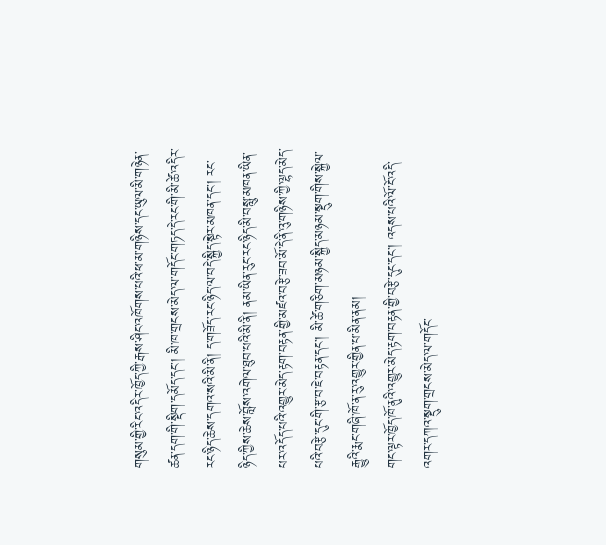གསུམ་གྱི་རིང་འདིར་ཁྱོད་ཀྱི་རྒས་ཤིང་འཁོགས་པའི་ཕ་མ་གཉིས་དང་ཡུལ་མི་གཉེན་ཚན་དག་གི་སྡིག་དམོད་དང་། མི་ཁ་གྲངས་མེད་ལ་གདོང་གཏད་དེ་རང་གི་མི་ཚེ་འདིར་རང་ཉིད་ཆེས་དགའ་སའི་མི་ནི། ད་གཟོད་རང་ཉིད་ལ་བདེ་སྐྱིད་སྟེར་མཁན་དང་། རང་ཉིད་ཀྱིས་ཆེས་བློས་འགེལ་ཐུབ་པའི་མི་ནི། ནམ་ཡིན་རུང་རང་ཉིད་མི་བསླུ་མཁན་ཡིན་པར་འདོད་པའི་འགྱུར་མེད་རྟག་བརྟན་གྱི་མཛའ་བརྩེ་ཟབ་མོ་དེ་ནི་འུ་གཉིས་ཀྱི་ལྷད་མེད་པའི་བརྩེ་དུང་གི་རྩ་བ་ཇེ་བརྟན་དང་། མི་ཚེ་གཅིག་མཉམ་སྐྱིད་མཉམ་སྡུག་གིས་སྐྱེལ་རྒྱུའི་རྨང་གཞི་ཁོ་ན་རུ་འགྱུར་གྱིན་པ་མིན་ནམ།
གང་ལྟར་ཁྱོད་ཁོ་ནུའི་འགྱུར་མེད་རྟག་བརྟན་གྱི་བརྩེ་དུང་དང་། འདས་པའི་ལོ་ངོ་འདི་འགར་དཀའ་སྡུག་གྲངས་མེད་ལ་གདོང་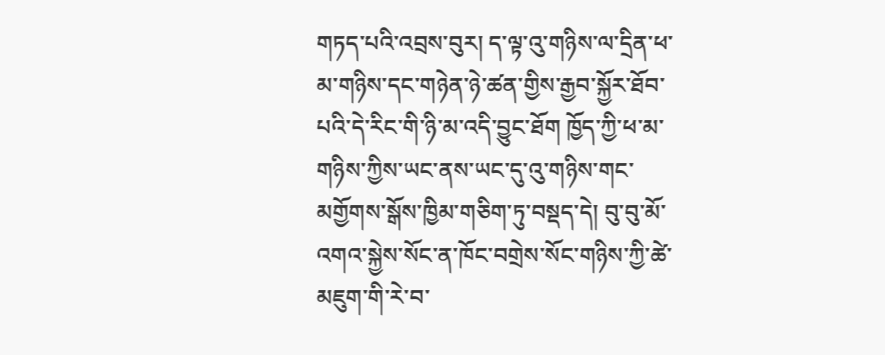གཏད་པའི་འབྲས་བུར། ད་ལྟ་འུ་གཉིས་ལ་དྲིན་ཕ་མ་གཉིས་དང་གཉེན་ཉེ་ཚན་གྱིས་རྒྱབ་སྐྱོར་ཐོབ་པའི་དེ་རིང་གི་ཉི་མ་འདི་བྱུང་ཐོག ཁྱོད་ཀྱི་ཕ་མ་གཉིས་ཀྱིས་ཡང་ནས་ཡང་དུ་འུ་གཉིས་གང་མགྱོགས་སྒོས་ཁྱིམ་གཅིག་ཏུ་བསྡད་དེ། བུ་བུ་མོ་འགའ་སྐྱེས་སོང་ན་ཁོང་བགྲེས་སོང་གཉིས་ཀྱི་ཚེ་མཇུག་གི་རེ་བ་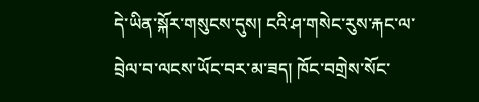དེ་ཡིན་སྐོར་གསུངས་དུས། ངའི་ཤ་གསེང་རུས་རྐང་ལ་བྲེལ་བ་ལངས་ཡོང་བར་མ་ཟད། ཁོང་བགྲེས་སོང་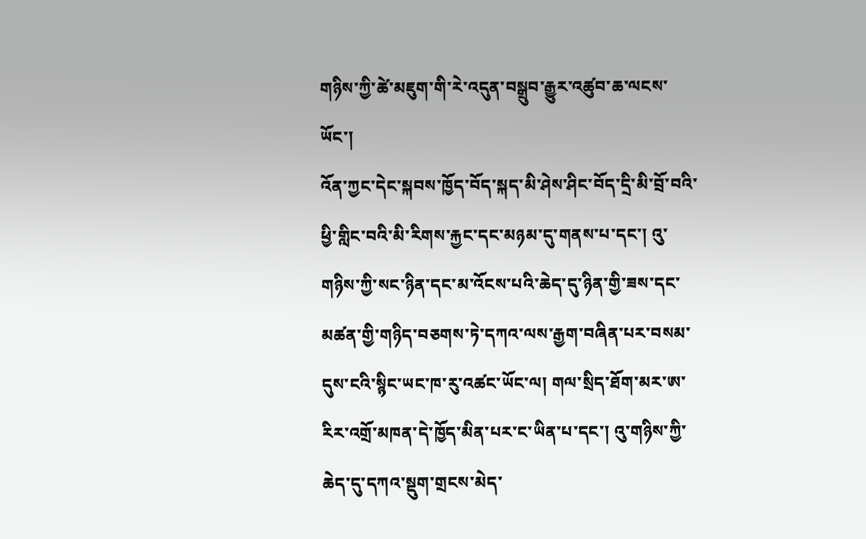གཉིས་ཀྱི་ཚེ་མཇུག་གི་རེ་འདུན་བསྒྲུབ་རྒྱུར་འཚུབ་ཆ་ལངས་ཡོང་།
འོན་ཀྱང་དེང་སྐབས་ཁྱོད་བོད་སྐད་མི་ཤེས་ཤིང་བོད་དྲི་མི་བྲོ་བའི་ཕྱི་གླིང་བའི་མི་རིགས་རྐྱང་དང་མཉམ་དུ་གནས་པ་དང་། འུ་གཉིས་ཀྱི་སང་ཉིན་དང་མ་འོངས་པའི་ཆེད་དུ་ཉིན་གྱི་ཟས་དང་མཚན་གྱི་གཉིད་བཅགས་ཏེ་དཀའ་ལས་རྒྱག་བཞིན་པར་བསམ་དུས་ངའི་སྙིང་ཡང་ཁ་རུ་འཚང་ཡོང་ལ། གལ་སྲིད་ཐོག་མར་ཨ་རིར་འགྲོ་མཁན་དེ་ཁྱོད་མིན་པར་ང་ཡིན་པ་དང་། འུ་གཉིས་ཀྱི་ཆེད་དུ་དཀའ་སྡུག་གྲངས་མེད་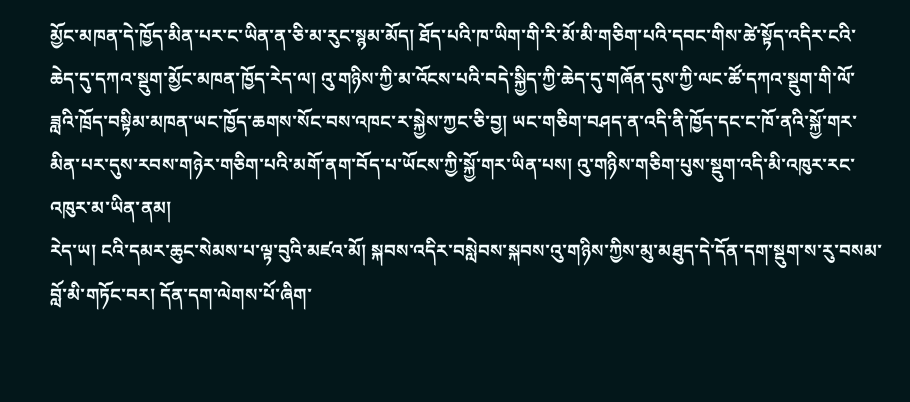མྱོང་མཁན་དེ་ཁྱོད་མིན་པར་ང་ཡིན་ན་ཅི་མ་རུང་སྙམ་མོད། ཐོད་པའི་ཁ་ཡིག་གི་རི་མོ་མི་གཅིག་པའི་དབང་གིས་ཚེ་སྟོད་འདིར་ངའི་ཆེད་དུ་དཀའ་སྡུག་མྱོང་མཁན་ཁྱོད་རེད་ལ། འུ་གཉིས་ཀྱི་མ་འོངས་པའི་བདེ་སྐྱིད་ཀྱི་ཆེད་དུ་གཞོན་དུས་ཀྱི་ལང་ཚོ་དཀའ་སྡུག་གི་ལོ་ཟླའི་ཁྲོད་བསྟིམ་མཁན་ཡང་ཁྱོད་ཆགས་སོང་བས་འཁང་ར་སྐྱེས་ཀྱང་ཅི་བྱ། ཡང་གཅིག་བཤད་ན་འདི་ནི་ཁྱོད་དང་ང་ཁོ་ནའི་སྐྱོ་གར་མིན་པར་དུས་རབས་གཉེར་གཅིག་པའི་མགོ་ནག་བོད་པ་ཡོངས་ཀྱི་སྐྱོ་གར་ཡིན་པས། འུ་གཉིས་གཅིག་པུས་སྡུག་འདི་མི་འཁུར་རང་འཁུར་མ་ཡིན་ནམ།
རེད་ཡ། ངའི་དམར་ཆུང་སེམས་པ་ལྟ་བུའི་མཛའ་མོ། སྐབས་འདིར་བསླེབས་སྐབས་འུ་གཉིས་ཀྱིས་མུ་མཐུད་དེ་དོན་དག་སྡུག་ས་རུ་བསམ་བློ་མི་གཏོང་བར། དོན་དག་ལེགས་པོ་ཞིག་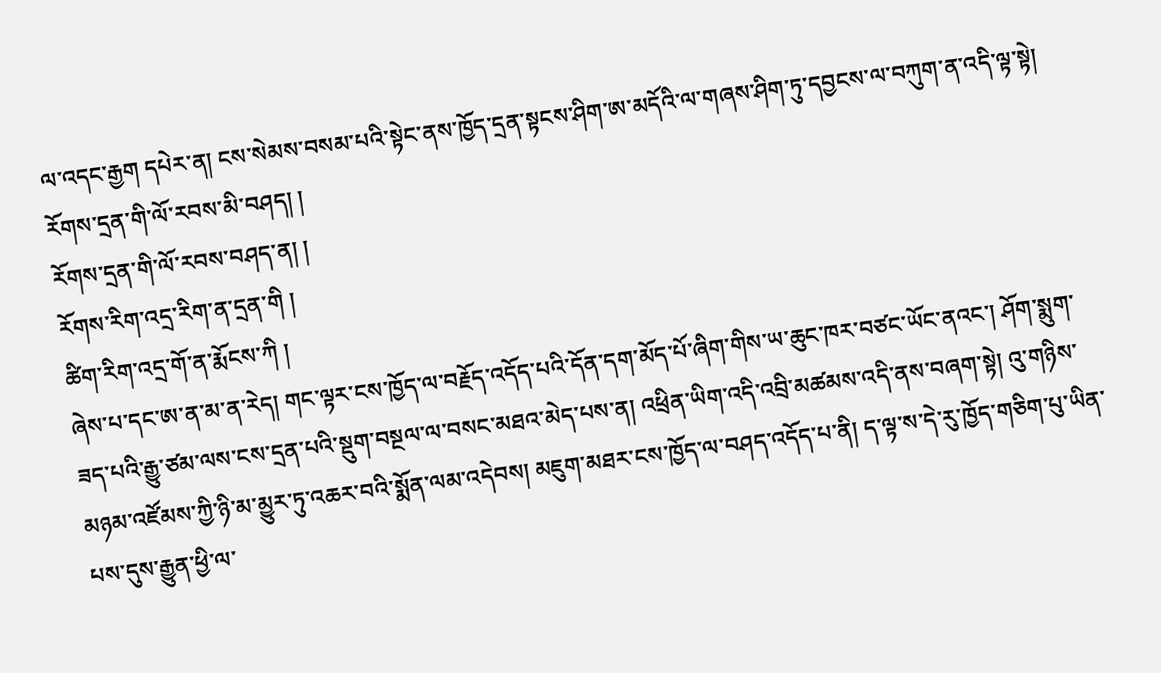ལ་འདང་རྒྱག དཔེར་ན། ངས་སེམས་བསམ་པའི་སྟེང་ནས་ཁྱོད་དྲན་སྟངས་ཤིག་ཨ་མདོའི་ལ་གཞས་ཤིག་ཏུ་དབྱངས་ལ་བཀུག་ན་འདི་ལྟ་སྟེ།
རོགས་དྲན་གི་ལོ་རབས་མི་བཤད། །
རོགས་དྲན་གི་ལོ་རབས་བཤད་ན། །
རོགས་རིག་འདྲ་རིག་ན་དྲན་གི །
ཚིག་རིག་འདྲ་གོ་ན་རྨོངས་ཀི །
ཞེས་པ་དང་ཨ་ན་མ་ན་རེད། གང་ལྟར་ངས་ཁྱོད་ལ་བརྗོད་འདོད་པའི་དོན་དག་མོད་པོ་ཞིག་གིས་ཡ་ཆུང་ཁར་བཙང་ཡོང་ནའང་། ཤོག་སྨུག་ཟད་པའི་རྒྱུ་ཙམ་ལས་ངས་དྲན་པའི་སྡུག་བསྔལ་ལ་བསང་མཐའ་མེད་པས་ན། འཕྲིན་ཡིག་འདི་འབྲི་མཚམས་འདི་ནས་བཞག་སྟེ། འུ་གཉིས་མཉམ་འཛོམས་ཀྱི་ཉི་མ་མྱུར་ཏུ་འཆར་བའི་སྨོན་ལམ་འདེབས། མཇུག་མཐར་ངས་ཁྱོད་ལ་བཤད་འདོད་པ་ནི། ད་ལྟ་ས་དེ་རུ་ཁྱོད་གཅིག་པུ་ཡིན་པས་དུས་རྒྱུན་ཕྱི་ལ་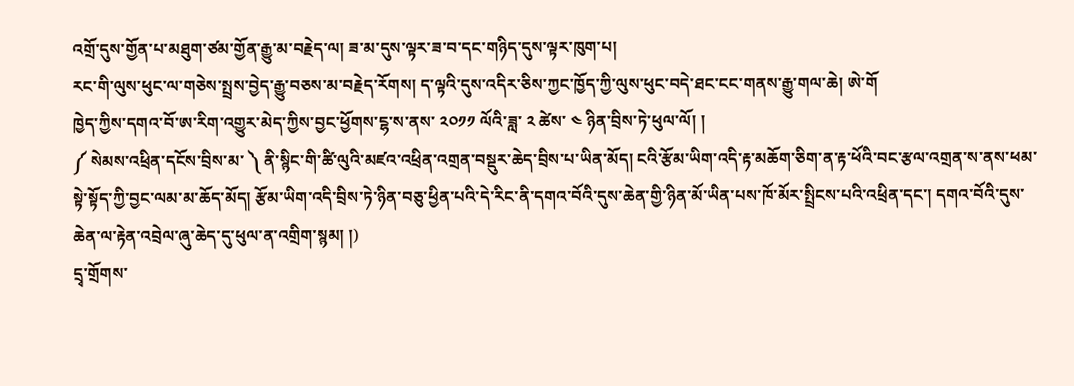འགྲོ་དུས་གྱོན་པ་མཐུག་ཙམ་གྱོན་རྒྱུ་མ་བརྗེད་ལ། ཟ་མ་དུས་ལྟར་ཟ་བ་དང་གཉིད་དུས་ལྟར་ཁུག་པ།
རང་གི་ལུས་ཕུང་ལ་གཅེས་སྤྲས་བྱེད་རྒྱུ་བཅས་མ་བརྗེད་རོགས། ད་ལྟའི་དུས་འདིར་ཅིས་ཀྱང་ཁྱོད་ཀྱི་ལུས་ཕུང་བདེ་ཐང་ངང་གནས་རྒྱུ་གལ་ཆེ། ཨེ་གོ
ཁྱེད་ཀྱིས་དགའ་བོ་ཨ་རིག་འགྱུར་མེད་ཀྱིས་བྱང་ཕྱོགས་ངྷ་ས་ནས་ ༢༠༡༡ ལོའི་ཟླ་ ༢ ཚེས་ ༤ ཉིན་བྲིས་ཏེ་ཕུལ་ལོ། །
༼ སེམས་འཕྲིན་དངོས་བྲིས་མ་ ༽ ནི་སྙིང་གི་ཚི་ལུའི་མཛའ་འཕྲིན་འགྲན་བསྡུར་ཆེད་བྲིས་པ་ཡིན་མོད། ངའི་རྩོམ་ཡིག་འདི་རྟ་མཆོག་ཅིག་ན་རྟ་ཕོའི་བང་རྩལ་འགྲན་ས་ནས་ཕམ་སྟེ་སྟོད་ཀྱི་བྱང་ལམ་མ་ཆོད་མོད། རྩོམ་ཡིག་འདི་བྲིས་ཏེ་ཉིན་བཅུ་ཕྱིན་པའི་དེ་རིང་ནི་དགའ་བོའི་དུས་ཆེན་གྱི་ཉིན་མོ་ཡིན་པས་ཁོ་མོར་སྤྲིངས་པའི་འཕྲིན་དང་། དགའ་བོའི་དུས་ཆེན་ལ་རྟེན་འབྲེལ་ཞུ་ཆེད་དུ་ཕུལ་ན་འགྲིག་སྙམ། །)
དྲྭ་གྲོགས་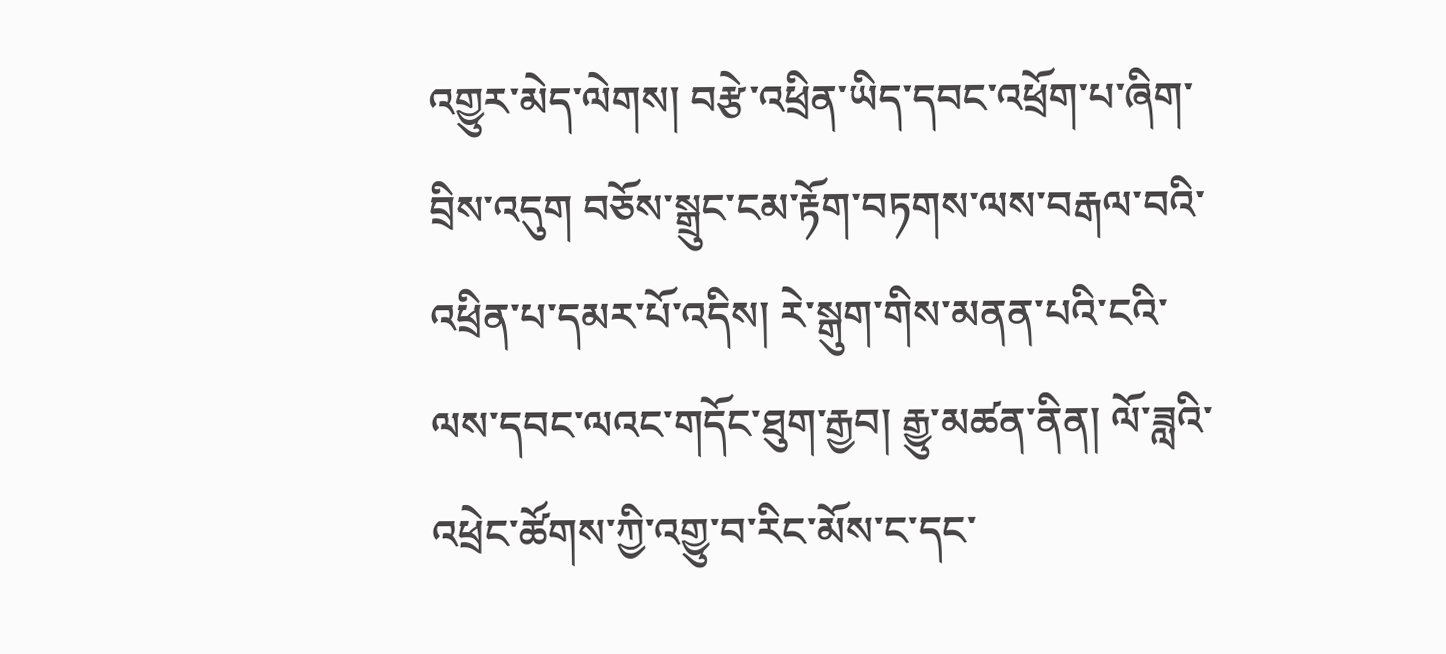འགྱུར་མེད་ལེགས། བརྩེ་འཕྲིན་ཡིད་དབང་འཕྲོག་པ་ཞིག་བྲིས་འདུག བཅོས་སྒྲུང་ངམ་རྟོག་བཏགས་ལས་བརྒལ་བའི་འཕྲིན་པ་དམར་པོ་འདིས། རེ་སྒུག་གིས་མནན་པའི་ངའི་ལས་དབང་ལའང་གདོང་ཐུག་རྒྱབ། རྒྱུ་མཚན་ནིན། ལོ་ཟླའི་འཕྲེང་ཚོགས་ཀྱི་འགྱུ་བ་རིང་མོས་ང་དང་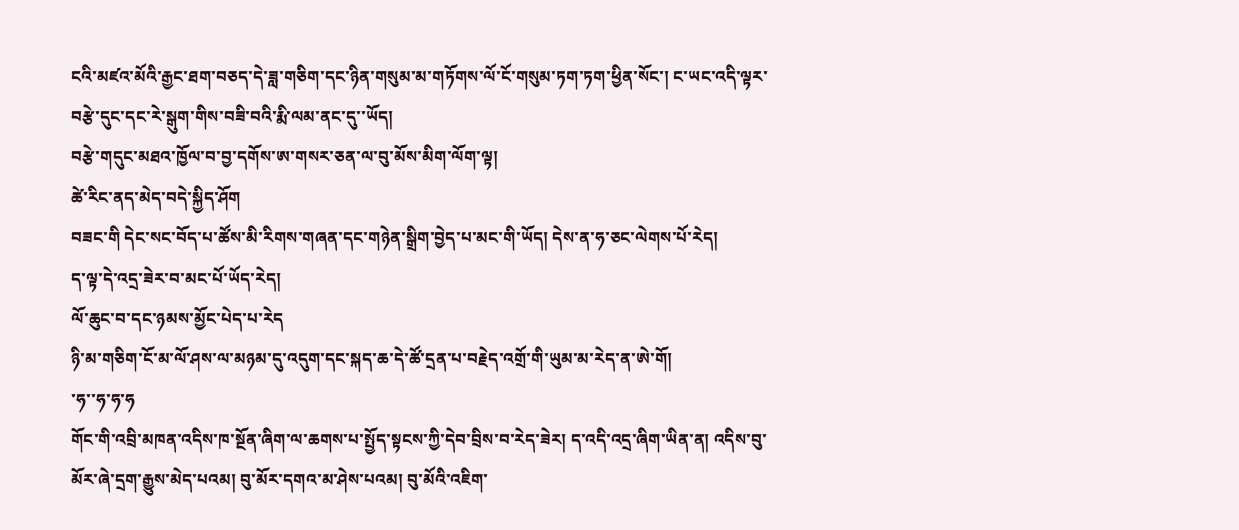ངའི་མཛའ་མོའི་རྒྱང་ཐག་བཅད་དེ་ཟླ་གཅིག་དང་ཉིན་གསུམ་མ་གཏོགས་ལོ་ངོ་གསུམ་ཏག་ཏག་ཕྱིན་སོང་། ང་ཡང་འདི་ལྟར་བརྩེ་དུང་དང་རེ་སྒུག་གིས་བཟི་བའི་རྨི་ལམ་ནང་དུ་་ཡོད།
བརྩེ་གདུང་མཐའ་ཁྱོལ་བ་བྱ་དགོས་ཨ་གསར་ཅན་ལ་བུ་མོས་མིག་ལོག་ལྟ།
ཚེ་རིང་ནད་མེད་བདེ་སྐྱིད་ཤོག
བཟང་གི དེང་སང་བོད་པ་ཚོས་མི་རིགས་གཞན་དང་གཉེན་སྒྲིག་བྱེད་པ་མང་གི་ཡོད། དེས་ན་ཧ་ཅང་ལེགས་པོ་རེད།
ད་ལྟ་དེ་འདྲ་ཟེར་བ་མང་པོ་ཡོད་རེད།
ལོ་ཆུང་བ་དང་ཉམས་མྱོང་པེད་པ་རེད
ཉི་མ་གཅིག་ངོ་མ་ལོ་ཤས་ལ་མཉམ་དུ་འདུག་དང་སྐད་ཆ་དེ་ཚོ་དྲན་པ་བརྗེད་འགྲོ་གི་ཡུམ་མ་རེད་ན་ཨེ་གོ།
་ཧ་་ཧ་ཧ་ཧ
གོང་གི་འབྲི་མཁན་འདིས་ཁ་སྔོན་ཞིག་ལ་ཆགས་པ་སྤྱོད་སྟངས་ཀྱི་དེབ་བྲིས་བ་རེད་ཟེར། ད་འདི་འདྲ་ཞིག་ཡིན་ན། འདིས་བུ་མོར་ཞེ་དྲག་རྒྱུས་མེད་པའམ། བུ་མོར་དགའ་མ་ཤེས་པའམ། བུ་མོའི་འཇིག་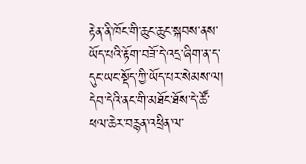རྟེན་ནི་ཁོང་གི་ཆུང་ཆུང་སྐབས་ནས་ཡོད་པའི་རྟོག་བཟོ་དེ་འདྲ་ཞིག་ན་ད་དུང་ཡང་སྡོད་ཀྱི་ཡོད་པར་སེམས་ལ། དེབ་དེའི་ནང་གི་མཐོང་ཐོས་དེ་ཚོ་ཕལ་ཆེར་བརྙན་འཕྲིན་ལ་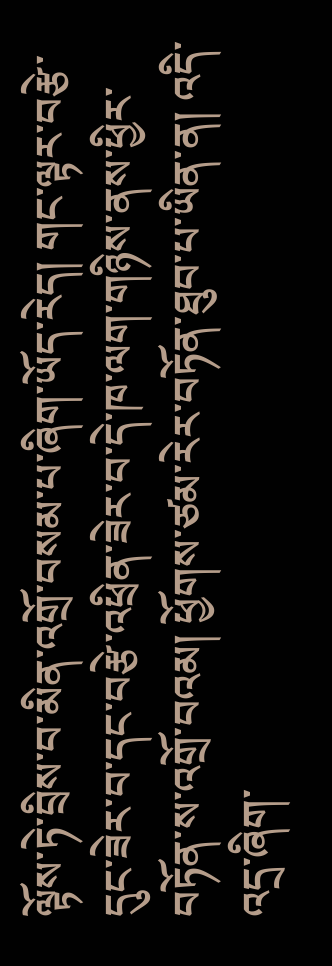ལྟོས་ཏེ་བྲིས་བ་མིན་འགྲོ་བསམ་པ་ཞིག་ཡོད་རེད། གང་ལྟར་བརྩེ་དུང་ཟེར་བ་དང་བརྩེ་འཕྲིན་ཟེར་བ་དེ་ཁ་ལག་གཉིས་ནས་ཕྱིར་བཏོན་ས་འགྲོ་བའམ། ཕྱོགས་ཙམ་རེར་བཏོན་ཐུབ་པ་ཡིན་ན། འདི་འདྲ་ཞིག་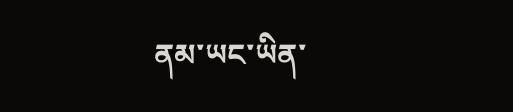ནམ་ཡང་ཡིན་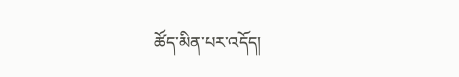ཚོད་མིན་པར་འདོད།